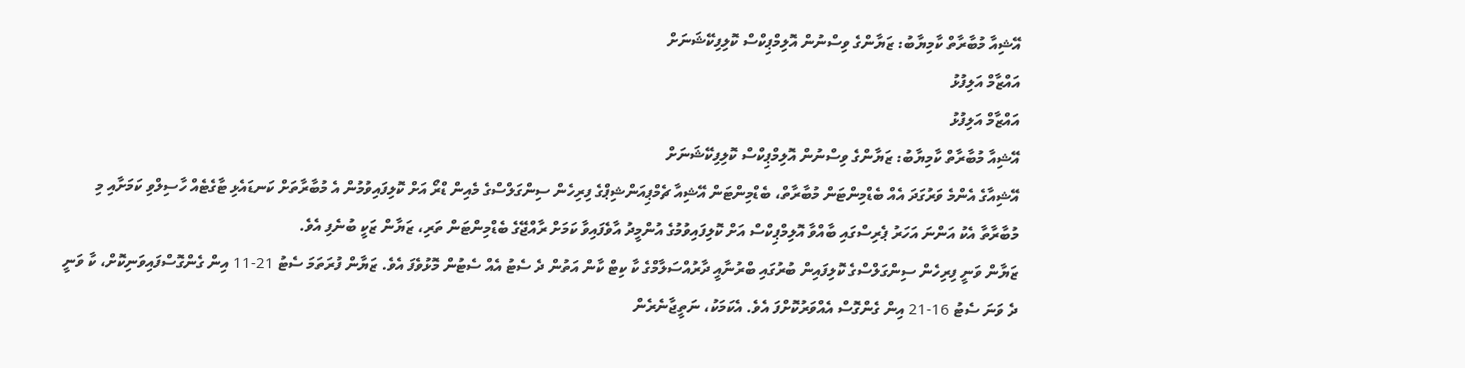އޭޝިއާ މުބާރާތް ކާމިޔާބު: ޒަޔާންގެ ވިސްނުން އޮލިމްޕިކްސް ކޮލިފިކޭޝަނަށް
އައްޒާމް އަލިފުޅު
އައްޒާމް އަލިފުޅު
އޭޝިއާ މުބާރާތް ކާމިޔާބު: ޒަޔާންގެ ވިސްނުން އޮލިމްޕިކްސް ކޮލިފިކޭޝަނަށް
އޭޝިއާގެ އެންމެ ވަރުގަދަ އެއް ބެޑްމިންޓަން މުބާރާތް، ބެޑްމިންޓަން އޭޝިއާ ޗެމްޕިއަންޝިޕްގެ ފިރިހެން ސިންގަލްސްގެ މެއިން ޑްރޯ އަށް ކޮލިފައިވުމުން އެ މުބާރާތަށް ކަނޑައެޅި ޓާގެޓެއް ހާސިލްވި ކަމަށާއި މި މުބާރާތާ އެކު އަންނަ އަހަރު ޕެރިސްގައި ބާއްވާ އޮލިމްޕިކްސް އަށް ކޮލިފައިވުމުގެ އުންމީދު އާވެފައިވާ ކަމަށް ރާއްޖޭގެ ބެޑްމިންޓަން ތަރި، ޒަޔާން ޒަކީ ބުނެފި އެވެ.
ޒަޔާން ވަނީ ފިރިހެން ސިންގަލްސްގެ ކޮލިފައިން ބުރުގައި ބްރުނާއީ ދާރުއްސަލާމްގެ ކާ ކިޓް ކާން އަތުން ދެ ސެޓު އެއް ސެޓުން މޮޅުވެފަ އެވެ. ޒަޔާން ފުރަތަމަ ސެޓު 21-11 އިން ގެންގޮސްފައިވަނިކޮށް، ކާ ވަނީ ދެ ވަނަ ސެޓު 16-21 އިން ގެންގޮސް އެއްވަރުކޮށްފަ އެވެ. އެކަމަކު، ނަތީޖާނެރެން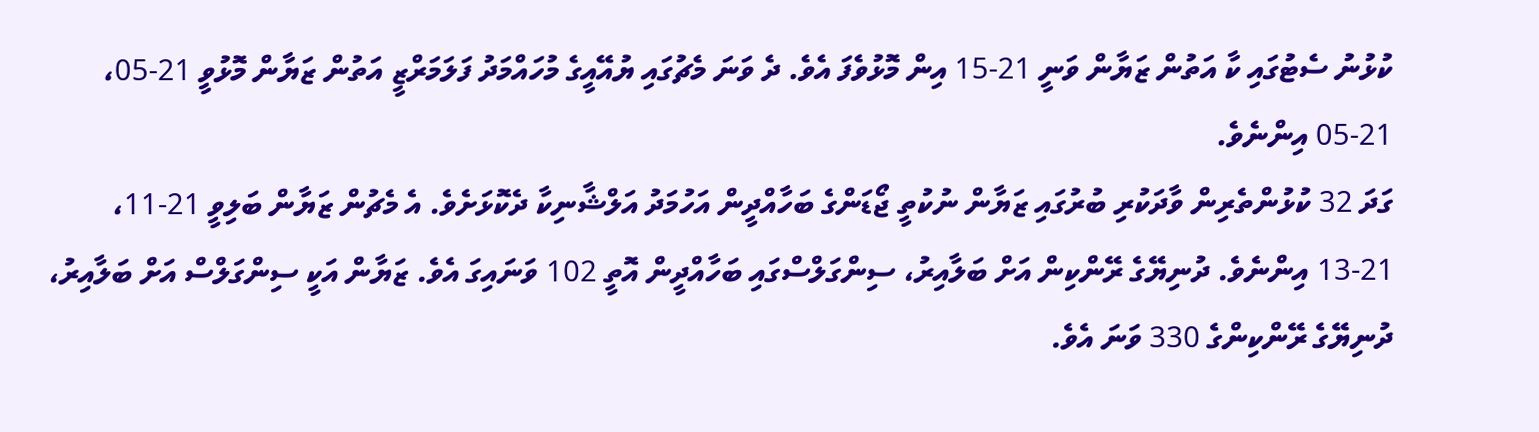ކުޅުނު ސެޓުގައި ކާ އަތުން ޒަޔާން ވަނީ 21-15 އިން މޮޅުވެފަ އެވެ. ދެ ވަނަ މެޗުގައި ޔުއޭއީގެ މުހައްމަދު ފަލަމަރްޒީ އަތުން ޒަޔާން މޮޅުވީ 21-05، 21-05 އިންނެވެ.
ގަދަ 32 ކުޅުންތެރިން ވާދަކުރި ބުރުގައި ޒަޔާން ނުކުތީ ޖޯޑަންގެ ބަހާއްދީން އަހުމަދު އަލްޝާނިކާ ދެކޮޅަށެވެ. އެ މެޗުން ޒަޔާން ބަލިވީ 21-11، 21-13 އިންނެވެ. ދުނިޔޭގެ ރޭންކިން އަށް ބަލާއިރު، ސިންގަލްސްގައި ބަހާއްދީން އޮތީ 102 ވަނައިގަ އެވެ. ޒަޔާން އަކީ ސިންގަލްސް އަށް ބަލާއިރު، ދުނިޔޭގެ ރޭންކިންގެ 330 ވަނަ އެވެ.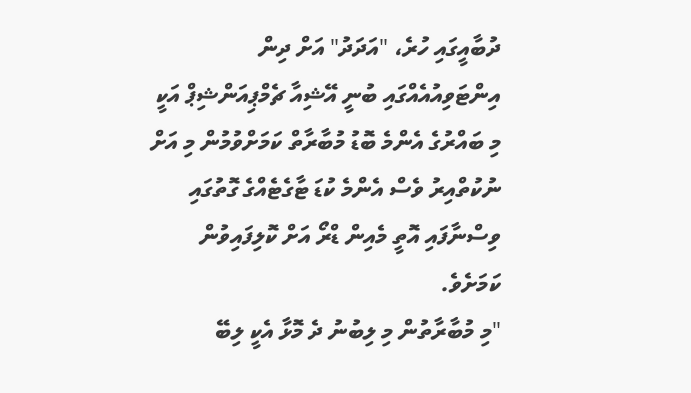ދުބާއީގައި ހުރެ، "އަދަދު" އަށް ދިން އިންޓަވިއުއެއްގައި ބުނީ އޭޝިއާ ޗެމްޕިއަންޝިޕް އަކީ މި ބައްރުގެ އެންމެ ބޮޑު މުބާރާތް ކަމަށްވުމުން މި އަށް ނުކުތްއިރު ވެސް އެންމެ ކުޑަ ޓާގެޓެއްގެ ގޮތުގައި ވިސްނާފައި އޮތީ މެއިން ޑްރޯ އަށް ކޮލިފައިވުން ކަމަށެވެ.
"މި މުބާރާތުން މި ލިބުނު ދެ މޮޅާ އެކީ ލިބޭ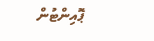ޕޮއިންޓުން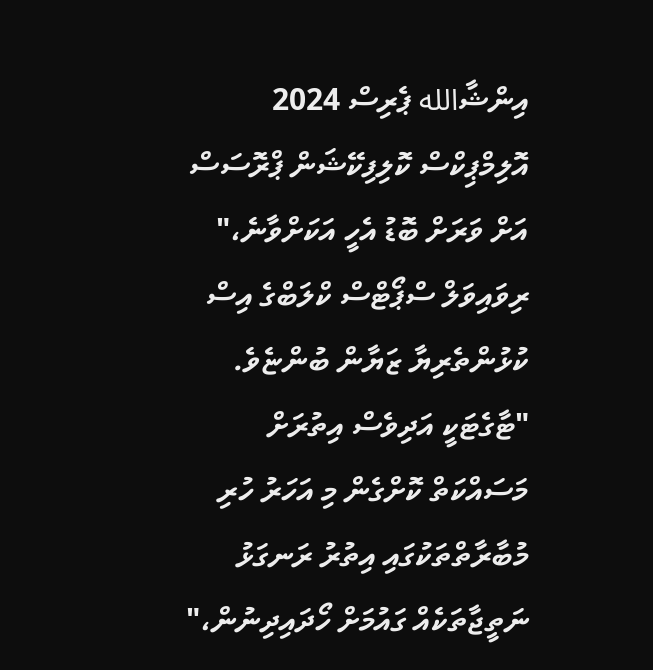އިންޝާالله ޕެރިސް 2024 އޮލިމްޕިކްސް ކޮލިފިކޭޝަން ޕްރޮސަސް އަށް ވަރަށް ބޮޑު އެހީ އަކަށްވާނެ،" ރިވައިވަލް ސްޕޯޓްސް ކްލަބްގެ އިސް ކުޅުންތެރިޔާ ޒަޔާން ބުންޏެވެ.
"ޓާގެޓަކީ އަދިވެސް އިތުރަށް މަސައްކަތް ކޮށްގެން މި އަހަރު ހުރި މުބާރާތްތަކުގައި އިތުރު ރަނގަޅު ނަތީޖާތަކެއް ގައުމަށް ހޯދައިދިނުން،"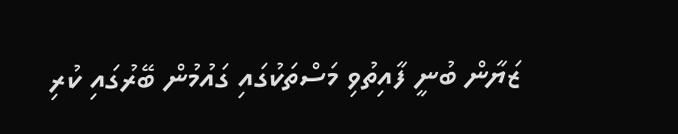ޒަޔާން ބުނީ ފާއިތުވި މަސްތަކުގައި ގައުމުން ބޭރުގައި ކުރި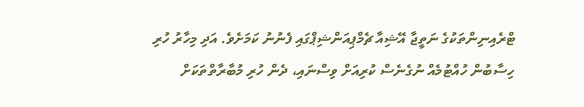ޓްރެއިނިންތަކުގެ ނަތީޖާ އޭޝިއާ ޗެމްޕިއަންޝިޕްގައި ފެނުނު ކަމަށެވެ. އަދި މިހާރު ހުރި ހިސާބުން ހުއްޓުމެއް ނުގެނެސް ކުރިއަށް ވިސްނައި، ދެން ހުރި މުބާރާތްތަކަށް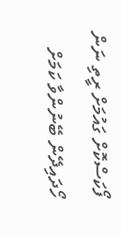ފޯކަސްކޮށް ގައުމަށް ރީތި ނަން ހޯދައިދޭން ބޭނުންވާ ކަމަށް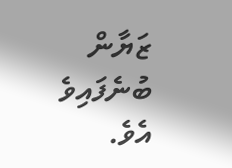ޒަޔާން ބުނެފައިވެ އެވެ.